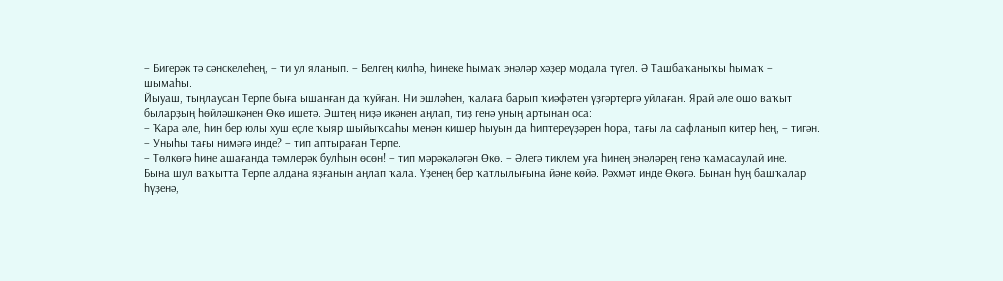– Бигерәк тә сәнскелеһең, – ти ул яланып. – Белгең килһә, һинеке һымаҡ энәләр хәҙер модала түгел. Ә Ташбаҡаныҡы һымаҡ – шымаһы.
Йыуаш, тыңлаусан Терпе быға ышанған да ҡуйған. Ни эшләһен, ҡалаға барып ҡиәфәтен үҙгәртергә уйлаған. Ярай әле ошо ваҡыт быларҙың һөйләшкәнен Өкө ишетә. Эштең ниҙә икәнен аңлап, тиҙ генә уның артынан оса:
– Ҡара әле, һин бер юлы хуш еҫле ҡыяр шыйыҡсаһы менән кишер һыуын да һиптереүҙәрен һора, тағы ла сафланып китер һең, – тигән.
– Уныһы тағы нимәгә инде? – тип аптыраған Терпе.
– Төлкөгә һине ашағанда тәмлерәк булһын өсөн! – тип мәрәкәләгән Өкө. – Әлегә тиклем уға һинең энәләрең генә ҡамасаулай ине.
Бына шул ваҡытта Терпе алдана яҙғанын аңлап ҡала. Үҙенең бер ҡатлылығына йәне көйә. Рәхмәт инде Өкөгә. Бынан һуң башҡалар һүҙенә,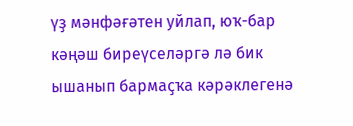үҙ мәнфәғәтен уйлап, юҡ-бар кәңәш биреүселәргә лә бик ышанып бармаҫҡа кәрәклегенә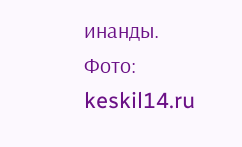инанды.
Фото: keskil14.ru